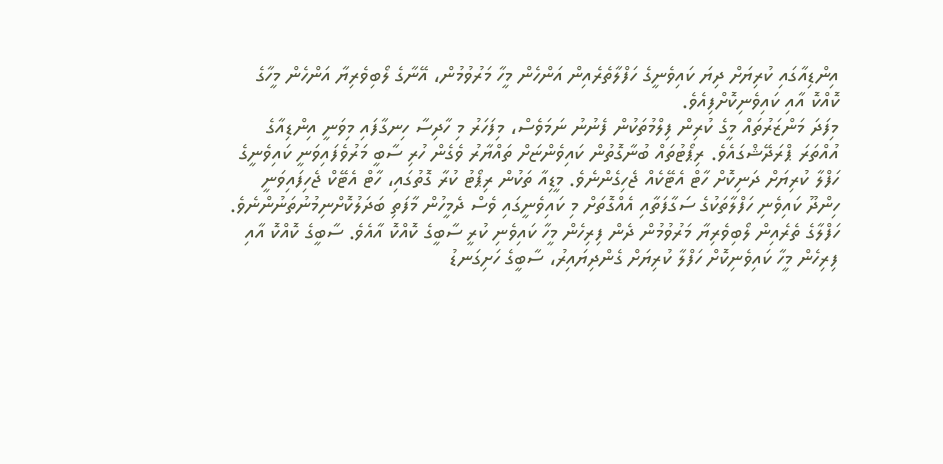އިންޑިއާގައި ކުރިޔަށް ދިޔަ ކައިވެނީގެ ހަފްލާތެރެއިން އަންހެން މީހާ މަރުވުމުން، އޭނާގެ ލޯބިވެރިޔާ އަންހެން މީހާގެ ކޮއްކޮ އާއި ކައިވެނިކޮށްފިއެވެ.
މިފަދަ މަންޒަރުތައް މީގެ ކުރިން ފިލްމުތަކުން ފެނުނު ނަމަވެސް، މިފަހަރު މި ހާދިސާ ހިނގާފައި މިވަނީ އިންޑިއާގެ އުއްތަރަ ޕްރަދޭޝްގައެވެ. ރިޕޯޓުތައް ބުނާގޮތުން ކައިވެންޏަށް ތައްޔާރު ވެގެން ހުރި ސާބީ މަރުވެފައިވަނީ ކައިވެނީގެ ހަފްލާ ކުރިޔަށް ދަނިކޮށް ހާޓް އެޓޭކެއް ޖެހިގެންނެވެ. މީޑިއާ ތަކުން ރިޕޯޓު ކުރާ ގޮތުގައި، ހާޓް އެޓޭކް ޖެހިފައިވަނީ ހިންދޫ ކައިވެނި ހަފްލާތަކުގެ ސަގާފަތާއި އެއްގޮތަށް މި ކައިވެނީގައި ވެސް ދެމީހުން މާފަތި ބަދަލުކޮށްނިމުނުތަނުންނެވެ.
ހަފްލާގެ ތެރެއިން ލޯބިވެރިޔާ މަރުވުމުން ދެން ފިރިހެން މީހާ ކައިވެނި ކުރީ ސާބީގެ ކޮއްކޮ އާއެވެ. ސާބީގެ ކޮއްކޮ އާއި ފިރިހެން މީހާ ކައިވެނިކޮށް ހަފްލާ ކުރިޔަށް ގެންދިޔައިރު، ސާބީގެ ހަށިގަނޑު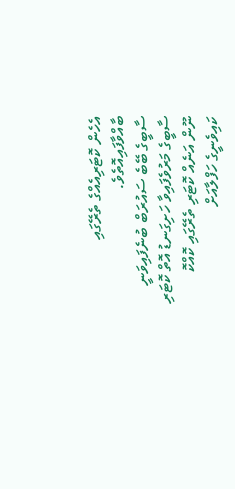އެހެން ކޮޓަރިއެއްގެ ތެރޭގައި ބާއްވާފައިއޮތެވެ.
ސާބީގެ ބޭބެ ސައުރަބް ބުނެފައިވަނީ ސާބީގެ މަރުވެފައިވާ ހަށިގަނޑު އޮތް ކޮޓަރި ނޫން އަނެއް ކޮޓަރި ތެރޭގައި ކޮއްކޮ ކައިވެނީގެ ހަފްލާއަށް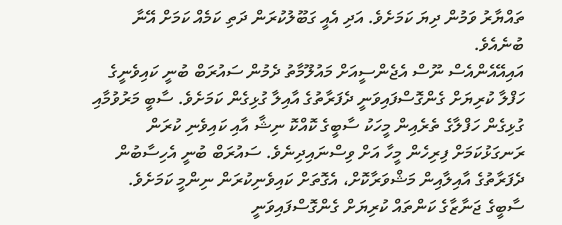ތައްޔާރު ވަމުން ދިޔަ ކަމަށެވެ. އަދި އެއީ ގަބޫލުކުރަން ދަތި ކަމެއް ކަމަށް އޭނާ ބުނެއެވެ.
އައިއޭއެންއެސް ނޫސް އެޖެންސީއަށް މައުލޫމާތު ދެމުން ސައުރަބް ބުނީ ކައިވެނީގެ ހަފްލާ ކުރިޔަށް ގެންގޮސްފައިވަނީ ދެފަރާތުގެ އާއިލާ ގުޅިގެން ކަމަށެވެ. ސާބީ މަރުވުމާއި ގުޅިގެން ހަފްލާގެ ތެރެއިން މީހަކު ސާބީގެ ކޮއްކޮ ނިޝާ އާއި ކައިވެނި ކުރަން ރަނގަޅުކަމަށް ފިރިހެން މީހާ އަށް ވިސްނައިދިނެވެ. ސައުރަބް ބުނީ އެހިސާބުން ދެފަރާތުގެ އާއިލާއިން މަޝްވަރާކޮށް، އެގޮތަށް ކައިވެނިކުރަން ނިންމީ ކަމަށެވެ.
ސާބީގެ ޖަނާޒާގެ ކަންތައް ކުރިޔަށް ގެންގޮސްފައިވަނީ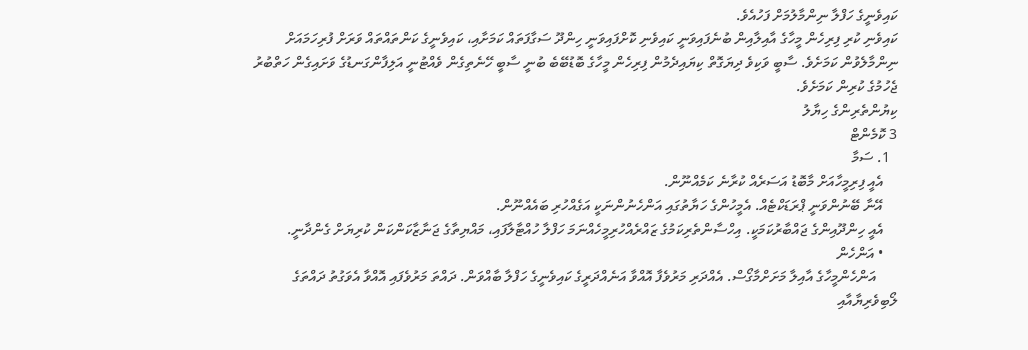ކައިވެނީގެ ހަފްލާ ނިންމާލުމަށް ފަހުއެވެ.
ކައިވެނި ކުރި ފިރިހެން މީހާގެ އާއިލާއިން ބުނެފައިވަނީ ކައިވެނި ކޮށްފައިވަނީ ހިންދޫ ސަގާފަތައް ކަމަށާއި، ކައިވެނީގެ ކަންތައްތައް ވަރަށް ފުރިހަމައަށް ނިންމާލެވުން ކަމަށެވެ. ސާބީ ވަކިވެ ދިޔަގޮތް ކިޔައިދެމުން ފިރިހެން މީހާގެ ބޮޑުބޭބެ ބުނީ ސާބީ ހޭނެތިގެން ވެއްޓުނީ އަލިފާންގަނޑުގެ ވަށައިގެން ހަތްބުރު ޖެހުމުގެ ކުރިން ކަމަށެވެ.
ކިޔުންތެރިންގެ ހިޔާލު
3 ކޮމެންޓް
  1. ސަމާ
    އެއީ ފިރިމީހާއަށް މާބޮޑު އަސަރެއް ކުރާނެ ކަމެއްނޫން.
    އޭނާ ބޭނުންވަނީ ޕްރަޑަކްޓެއް. އެމީހުންގެ ހަޔާތުގައި އަންހެނުންނަކީ އަގެއްހުރި ބައެއްނޫން.
    އެއީ ހިންދޫއިންގެ ޖައްބާރުކަމަކީ. އިހްސާންތެރިކަމުގެ ޒައްރެއްހުރިމީހެއްނަމަ ހަފްލާ ހުއްޓާލާފައި، މައްޔިތާގެ ޖަނާޒާކަންކަން ކުރިޔަށް ގެންދާނީ.
    • އަންހެން
      އަންހެންމީހާގެ އާއިލާ މަށަށްމާގޯސް. އެއްދަރި މަރުވެފާ އޮއްވާ އަނެއްދަރީގެ ކައިވެނީގެ ހަފްލާ ބާއްވަން. ދައްތަ މަރުވެފައި އޮއްވާ އެވަގުތު ދައްތަގެ ލޯބިވެރިޔާއާއި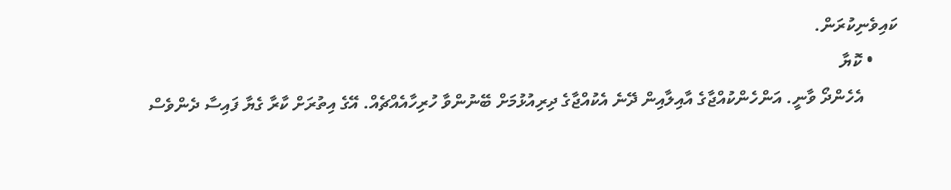ކައިވެނިކުރަން.
      • ކޮޔާ
        އެހެންދޯ ވާނީ. އަންހެންކުއްޖާގެ އާއިލާއިން ދޭނެ އެކުއްޖާގެ ދިރިއުޅުމަށް ބޭނުންވާ ހުރިހާއެއްޗެއް. އޭގެ އިތުރަށް ކާރާ ގެޔާ ފައިސާ ދެންވެސް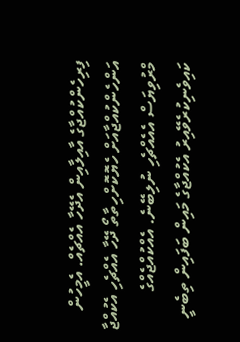ފިރިހެންކުއްޖާގެ އާއިލާއިން އެދޭހާ އެއްޗެއް. އެމީހުން އަންހެންކުއްޖާއަށް ހެޔޮކޮށްހިތާތޯ ދޭހާ އެއްޗެހި އެކުއްޖާ މްރުވިޔަސް އެއެއްޗެހި ނުލިބޭނެ. އެއްކުއްޖެއްގެ ކައިވެނިކުރެވޭއިރު އެކުއްޖާގެ މައިން ބަފައިން ތިބެނީ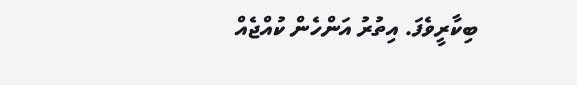ބިކާރީވެފަ. އިތުރު އަންހެން ކުއްޖެއް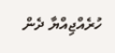ހުރެއްޖިއްޔާ ދެން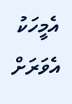އެމީހަކު އެވަރަށް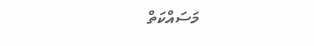މަސައްކަތް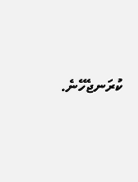ކުރަނޖެހޭނެ.